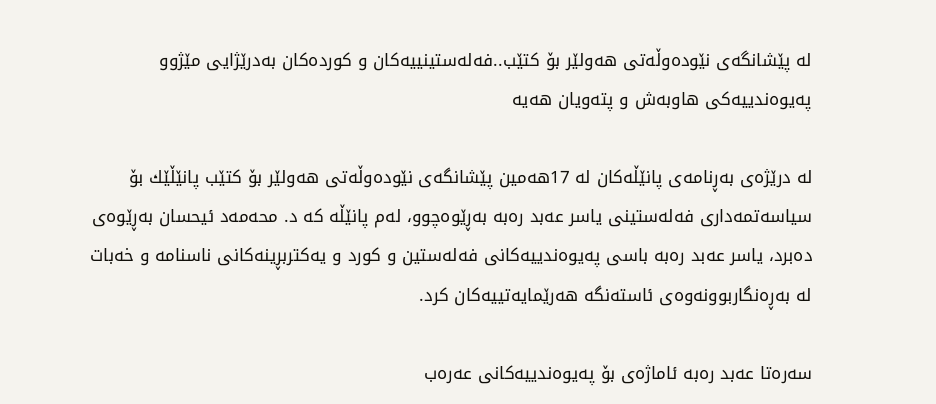له‌ پێشانگه‌ی نێوده‌وڵه‌تی هه‌ولێر بۆ كتێب..فه‌له‌ستینییه‌كان و كورده‌كان به‌درێژایی مێژوو په‌یوه‌ندییه‌كی هاوبه‌ش و پته‌ویان هه‌یه‌

له درێژه‌ی به‌ڕنامه‌ی پانێڵه‌كان له‌‌ 17هه‌مین پێشانگه‌ی نێوده‌وڵه‌تی هه‌و‌لێر بۆ كتێب پانێڵێك بۆ سیاسه‌تمه‌داری فه‌له‌ستینی یاسر عه‌بد ره‌به‌ به‌ڕێوه‌چوو، له‌م پانێڵه‌ كه‌ د. محه‌مه‌د ئیحسان به‌ڕێوه‌ی ده‌برد، یاسر عه‌بد ره‌به‌ باسی په‌یوه‌ندییه‌كانی فه‌له‌ستین و كورد و یه‌كتربڕینه‌كانی ناسنامه‌ و خه‌بات له‌ به‌ڕه‌نگاربوونه‌وه‌ی ئاسته‌نگه‌ هه‌رێمایه‌تییه‌كان كرد.

سه‌ره‌تا عه‌بد ره‌به‌ ئاماژه‌ی بۆ په‌یوه‌ندییه‌كانی عه‌ره‌ب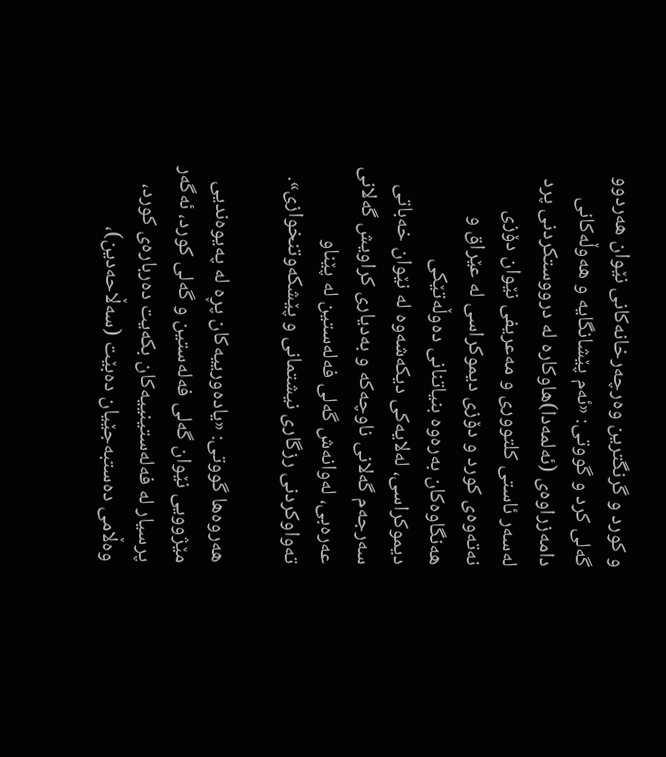و كورد و گرنگترین وه‌رچه‌رخانه‌كانی نێوان هه‌ردوو گه‌لی كرد و گووتی: «ئه‌م پێشانگایه‌ و هه‌وڵه‌كانی دامه‌زراوه‌ی (ئه‌لمه‌دا)هاوكاره‌ له‌ درووستكردنی پرد له‌سه‌ر ئاستی كلتووری و مه‌عریفی نێوان دۆزی نه‌ته‌وه‌ی كورد و دۆزی دیموكراسی له‌ عێراق و هه‌نگاوه‌كان به‌ره‌وه‌ بنیاتنانی ده‌وڵه‌تێكی دیموكراسی، له‌لایه‌كی دیكه‌شه‌وه‌ له‌ نێوان خه‌باتی سه‌رجه‌م گه‌لانی ناوچه‌كه‌ و به‌دیاری كراویش گه‌لانی عه‌ره‌بی، له‌وانه‌ش گه‌لی فه‌له‌ستین له‌ پێناو ته‌واوكردنی رزگاری نیشتمانی و پێشكه‌وتنخوازی».

هه‌روه‌ها گووتی: «یاده‌ورییه‌كان پڕه‌ له‌ په‌یوه‌ندیی مێژوویی نێوان گه‌لی فه‌له‌ستین و گه‌لی كورد، ئه‌گه‌ر پرسیار له‌ فه‌له‌ستینییه‌كان بكه‌یت ده‌رباره‌ی كورد، وه‌ڵامی ده‌ستبه‌جێیان ده‌بێت (سه‌ڵاحه‌دین)،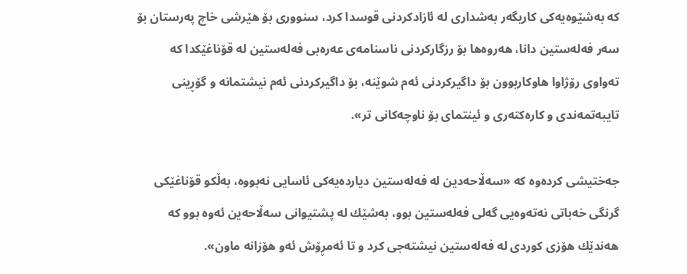كه‌ به‌شێوه‌یه‌كی كاریگه‌ر به‌شداری له‌ ئازادكردنی قوسدا كرد، سنووری بۆ هێرشی خاچ په‌رستان بۆ سه‌ر فه‌له‌ستین دانا، هه‌روه‌ها بۆ رزگاركردنی ناسنامه‌ی عه‌ره‌بی فه‌له‌ستین له‌ قۆناغێكدا كه‌ ته‌واوی رۆژاوا هاوكاربوون بۆ داگیركردنی ئه‌م شوێنه‌، بۆ داگیركردنی ئه‌م نیشتمانه‌ و گۆڕینی تایبه‌تمه‌ندی و كاره‌كته‌ری و ئینتمای بۆ ناوچه‌كانی تر».

جه‌ختیشی كرده‌وه‌ كه‌ «سه‌ڵاحه‌دین له‌ فه‌له‌ستین دیارده‌یه‌كی ئاسایی نه‌بووه‌، به‌ڵكو قۆناغێكی گرنگی خه‌باتی نه‌ته‌وه‌یی گه‌لی فه‌له‌ستین بوو، به‌شێك له‌ پشتیوانی سه‌ڵاحه‌ین ئه‌وه‌ بوو كه‌ هه‌ندێك هۆزی كوردی له‌ فه‌له‌ستین نیشته‌جی كرد و تا ئه‌مڕۆش ئه‌و هۆزانه‌ ماون».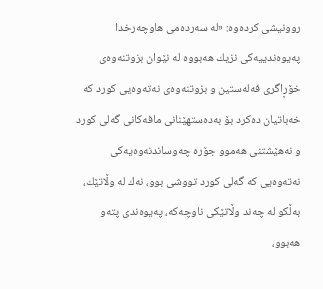روونیشی كرده‌وه‌: «له‌ سه‌رده‌می هاوچه‌رخدا په‌یوه‌ندییه‌كی نزیك هه‌بووه‌ له‌ نێوان بزوتنه‌وه‌ی خۆڕاگری فه‌له‌ستین و بزوتنه‌وه‌ی نه‌ته‌وه‌یی كورد كه‌ خه‌باتیان ده‌كرد بۆ به‌ده‌ستهێنانی مافه‌كانی گه‌لی كورد و نه‌هێشتنی هه‌موو جۆره‌ چه‌وساندنه‌وه‌یه‌كی نه‌ته‌وه‌یی كه‌ گه‌لی كورد تووشی بوو، نه‌ك له‌ وڵاتێك، به‌ڵكو له‌ چه‌ند وڵاتێكی ناوچه‌كه‌، په‌یوه‌ندی پته‌و هه‌بوو،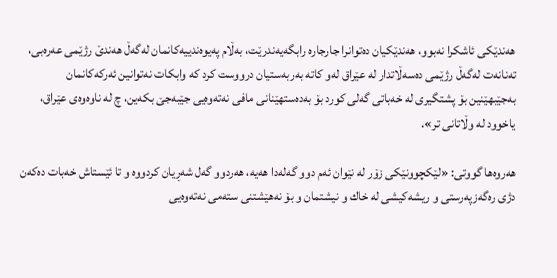هه‌ندێكی ئاشكرا نه‌بوو، هه‌ندێكیان ده‌توانرا جارجاره‌ رابگه‌یه‌ندرێت، به‌ڵام په‌یوه‌ندییه‌كانمان له‌گه‌ڵ هه‌ندێ رژێمی‌ عه‌ره‌بی، ته‌نانه‌ت له‌گه‌ڵ رژێمی ده‌سه‌ڵاتدار له‌ عێراق له‌و كاته‌ به‌ربه‌ستیان درووست كرد كه‌ وابكات نه‌توانین ئه‌ركه‌كانمان به‌جێبهێنین بۆ پشتگیری له‌ خه‌باتی گه‌لی كورد بۆ به‌ده‌ستهێنانی مافی نه‌ته‌وه‌یی جێبه‌جێ بكه‌ین، چ له‌ ناوه‌وه‌ی عێراق، یاخوود له‌ وڵاتانی تر».

هه‌روه‌ها گووتی: «لێكچوونێكی زۆر له‌ نێوان ئه‌م دوو گه‌له‌دا هه‌یه‌، هه‌ردوو گه‌ل شه‌ڕیان كردووه‌ و تا ئێستاش خه‌بات ده‌كه‌ن دژی ره‌گه‌زپه‌رستی و ریشه‌كیشی له‌ خاك و نیشتمان و بۆ نه‌هێشتنی سته‌می نه‌ته‌وه‌یی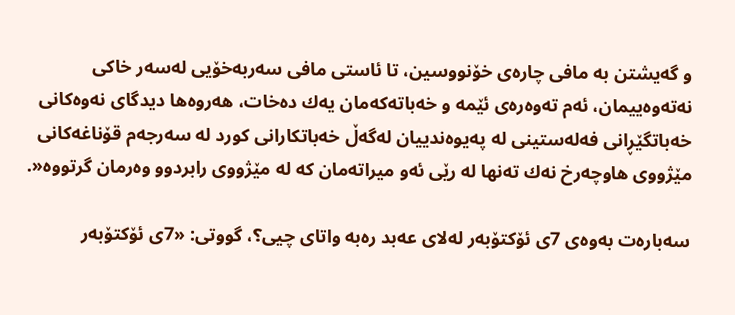و گه‌یشتن به‌ مافی چاره‌ی خۆنووسین، تا ئاستی مافی سه‌ربه‌خۆیی له‌سه‌ر خاكی نه‌ته‌وه‌ییمان، ئه‌م ته‌وه‌ره‌ی ئێمه‌ و خه‌باته‌كه‌مان یه‌ك ده‌خات، هه‌روه‌ها دیدگای نه‌وه‌كانی خه‌باتگێڕانی فه‌له‌ستینی له‌ په‌یوه‌ندییان له‌گه‌ڵ خه‌باتكارانی كورد له‌ سه‌رجه‌م قۆناغه‌كانی مێژووی هاوچه‌رخ نه‌ك ته‌نها له‌ رێی ئه‌و میراته‌مان كه‌ له‌ مێژووی رابردوو وه‌رمان گرتووه‌«.

سه‌باره‌ت به‌وه‌ی 7ی ئۆكتۆبه‌ر له‌لای عه‌بد ره‌به‌ واتای چیی؟، گووتی: «7ی ئۆكتۆبه‌ر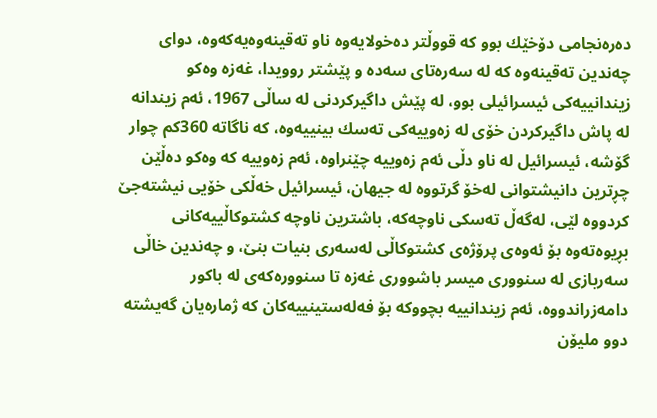ده‌ره‌نجامی دۆخێك بوو كه‌ قووڵتر ده‌خولایه‌وه‌ ناو ته‌قینه‌وه‌یه‌كه‌وه‌، دوای چه‌ندین ته‌قینه‌وه‌ كه‌ له‌ سه‌ره‌تای سه‌ده‌ و پێشتر روویدا، غه‌زه‌ وه‌كو زیندانییه‌كی ئیسرائیلی بوو، له‌ پێش داگیركردنی له‌ ساڵی 1967، ئه‌م زیندانه‌ له‌ پاش داگیركردن خۆی له‌ زه‌وییه‌كی ته‌سك بینییه‌وه‌، كه‌ ناگاته‌‌ 360كم چوار گۆشه، ئیسرائیل له‌ ناو دڵی ئه‌م زه‌وییه‌ چێنراوه‌، ئه‌م زه‌وییه‌ كه‌ وه‌كو ده‌ڵێن چڕترین دانیشتوانی له‌خۆ گرتووه‌ له‌ جیهان، ئیسرائیل خه‌ڵكی خۆیی نیشته‌جێ كردووه‌ لێی، له‌گه‌ڵ ته‌سكی ناوچه‌كه‌، باشترین ناوچه‌ كشتوكاڵییه‌كانی بڕیوه‌ته‌وه بۆ ئه‌وه‌ی پرۆژه‌ی كشتوكاڵی له‌سه‌ری بنیات بنێ، و چه‌ندین خاڵی سه‌ربازی له‌ سنووری میسر باشووری غه‌زه‌ تا سنووره‌كه‌ی له‌ باكور دامه‌زراندووه، ئه‌م زیندانییه‌ بچووكه‌ بۆ فه‌له‌ستینییه‌كان كه‌ ژماره‌یان گه‌یشته‌ دوو ملیۆن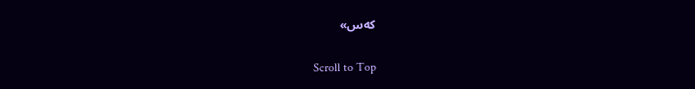كه‌س»

Scroll to Top